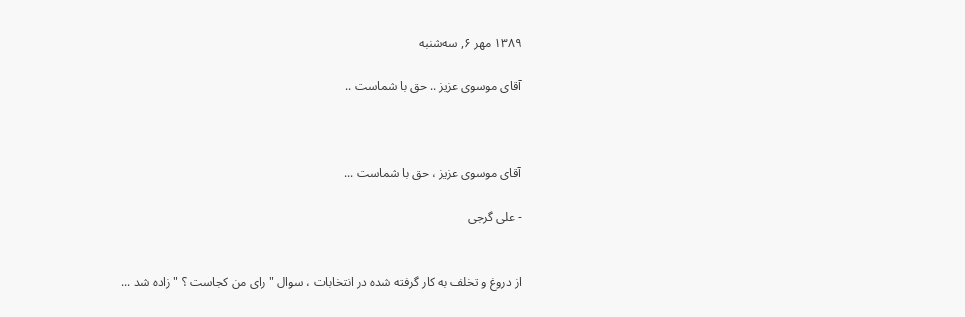۱۳۸۹ مهر ۶, سه‌شنبه

آقای موسوی عزیز .. حق با شماست ..



آقای موسوی عزیز ، حق با شماست ...

- علی گرجی


از دروغ و تخلف به کار گرفته شده در انتخابات ، سوال " رای من کجاست ؟ " زاده شد ...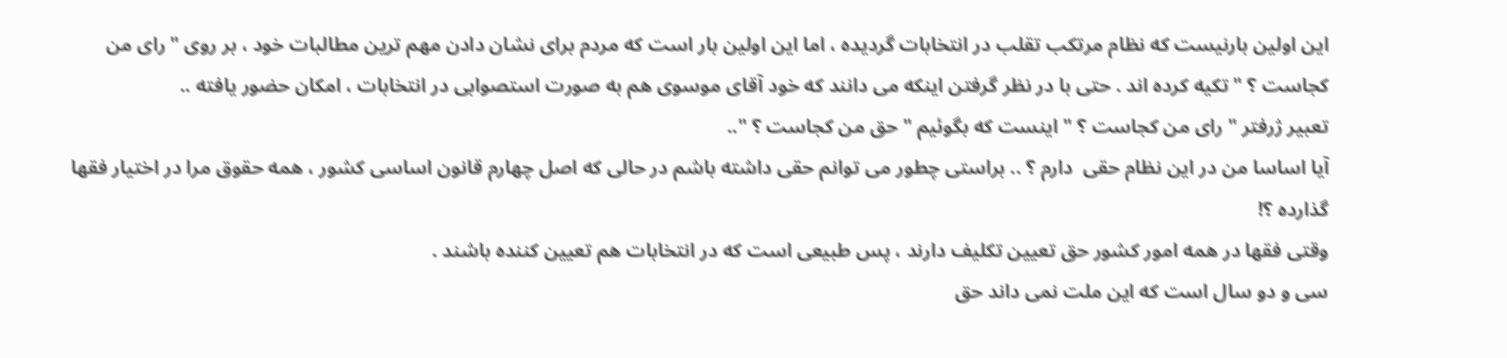این اولین بارنیست که نظام مرتکب تقلب در انتخابات گردیده ، اما این اولین بار است که مردم برای نشان دادن مهم ترین مطالبات خود ، بر روی " رای من کجاست ؟ " تکیه کرده اند . حتی با در نظر گرفتن اینکه می دانند که خود آقای موسوی هم به صورت استصوابی در انتخابات ، امکان حضور یافته ..
تعبیر ژرفتر " رای من کجاست ؟ " اینست که بگوئیم " حق من کجاست ؟ "..
آیا اساسا من در این نظام حقی  دارم ؟ .. براستی چطور می توانم حقی داشته باشم در حالی که اصل چهارم قانون اساسی کشور ، همه حقوق مرا در اختیار فقها گذارده ؟!
وقتی فقها در همه امور کشور حق تعیین تکلیف دارند ، پس طبیعی است که در انتخابات هم تعیین کننده باشند .
سی و دو سال است که این ملت نمی داند حق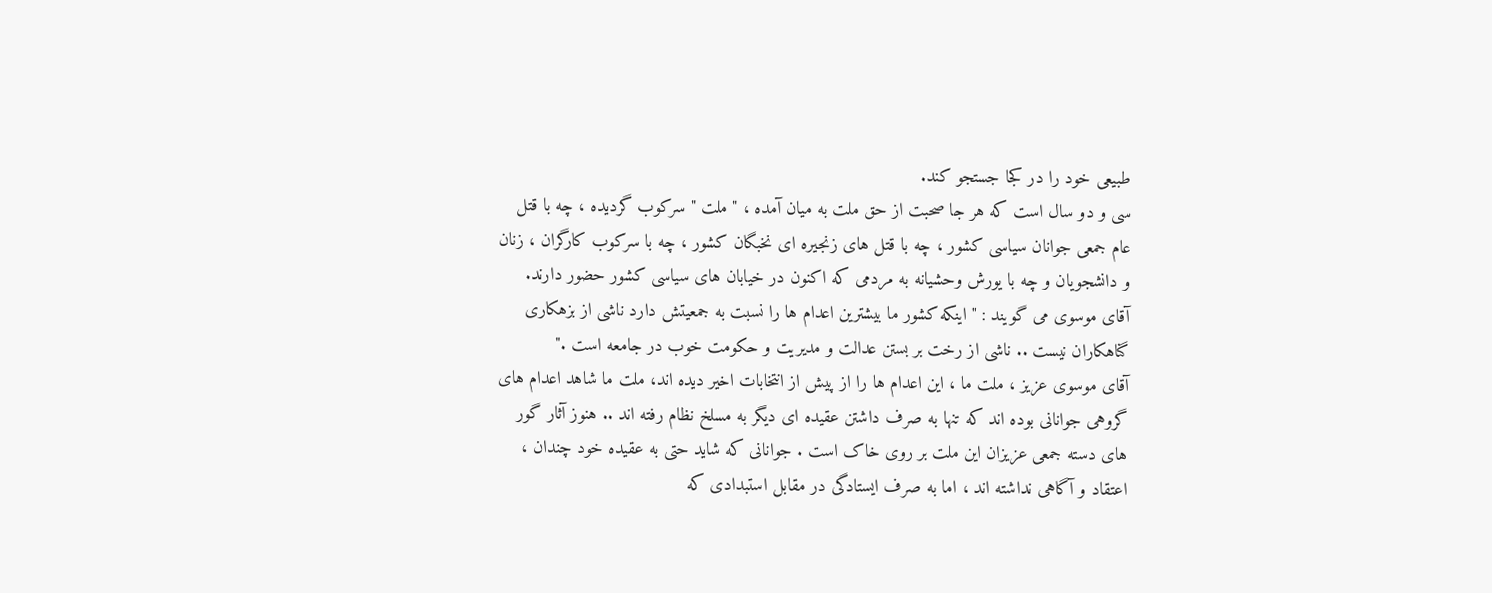طبیعی خود را در کجا جستجو کند.
سی و دو سال است که هر جا صحبت از حق ملت به میان آمده ، " ملت " سرکوب گردیده ، چه با قتل عام جمعی جوانان سیاسی کشور ، چه با قتل های زنجیره ای نخبگان کشور ، چه با سرکوب کارگران ، زنان و دانشجویان و چه با یورش وحشیانه به مردمی که اکنون در خیابان های سیاسی کشور حضور دارند.
آقای موسوی می گویند : " اینکه کشور ما بیشترین اعدام ها را نسبت به جمعیتش دارد ناشی از بزهکاری گناهکاران نیست .. ناشی از رخت بر بستن عدالت و مدیریت و حکومت خوب در جامعه است ."
آقای موسوی عزیز ، ملت ما ، این اعدام ها را از پیش از انتخابات اخیر دیده اند، ملت ما شاهد اعدام های گروهی جوانانی بوده اند که تنها به صرف داشتن عقیده ای دیگر به مسلخ نظام رفته اند .. هنوز آثار گور های دسته جمعی عزیزان این ملت بر روی خاک است . جوانانی که شاید حتی به عقیده خود چندان ، اعتقاد و آگاهی نداشته اند ، اما به صرف ایستادگی در مقابل استبدادی که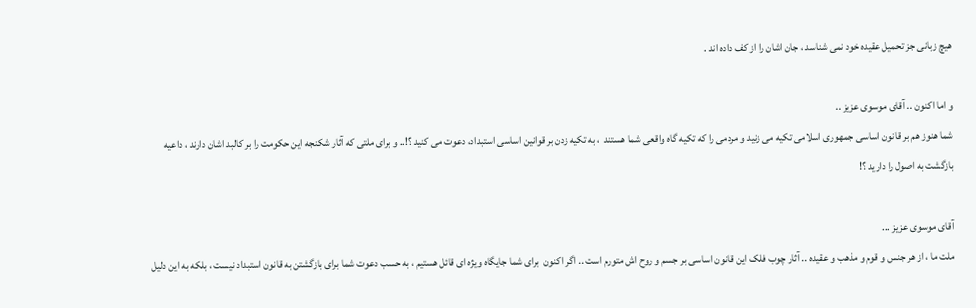هیچ زبانی جز تحمیل عقیده خود نمی شناسد ، جان اشان را از کف داده اند .

و اما اکنون .. آقای موسوی عزیز ..
شما هنوز هم بر قانون اساسی جمهوری اسلامی تکیه می زنید و مردمی را که تکیه گاه واقعی شما هستند  ، به تکیه زدن بر قوانین اساسی استبداد، دعوت می کنید ؟!.. و برای ملتی که آثار شکنجه این حکومت را بر کالبد اشان دارند ، داعیه بازگشت به اصول را دارید ؟!

آقای موسوی عزیز ...
ملت ما ، از هر جنس و قوم و مذهب و عقیده .. آثار چوب فلک این قانون اساسی بر جسم و روح اش متورم است .. اگر اکنون  برای شما جایگاه ویژه ای قائل هستیم ، به حسب دعوت شما برای بازگشتن به قانون استبداد نیست ، بلکه به این دلیل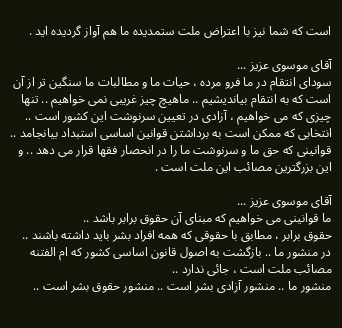است که شما نیز با اعتراض ملت ستمدیده ما هم آواز گردیده اید .

آقای موسوی عزیز ...
سودای انتقام در ما فرو مرده ، حیات ما و مطالبات ما سنگین تر از آن است که به انتقام بیاندیشیم .. ماهیچ چیز غریبی نمی خواهیم .. تنها چیزی که می خواهیم ، آزادی در تعیین سرنوشت این کشور است .. انتخابی که ممکن است به برداشتن قوانین اساسی استبداد بیانجامد .. قوانینی که حق ما و سرنوشت ما را در انحصار فقها قرار می دهد .. و این بزرگترین مصائب این ملت است .

آقای موسوی عزیز ...
ما قوانینی می خواهیم که مبنای آن حقوق برابر باشد ..
حقوق برابر ، مطابق با حقوقی که همه افراد بشر باید داشته باشند ..
در منشور ما .. بازگشت به اصول قانون اساسی کشور که ام الفتنه مصائب ملت است ، جائی ندارد ..
منشور ما .. منشور آزادی بشر است .. منشور حقوق بشر است ..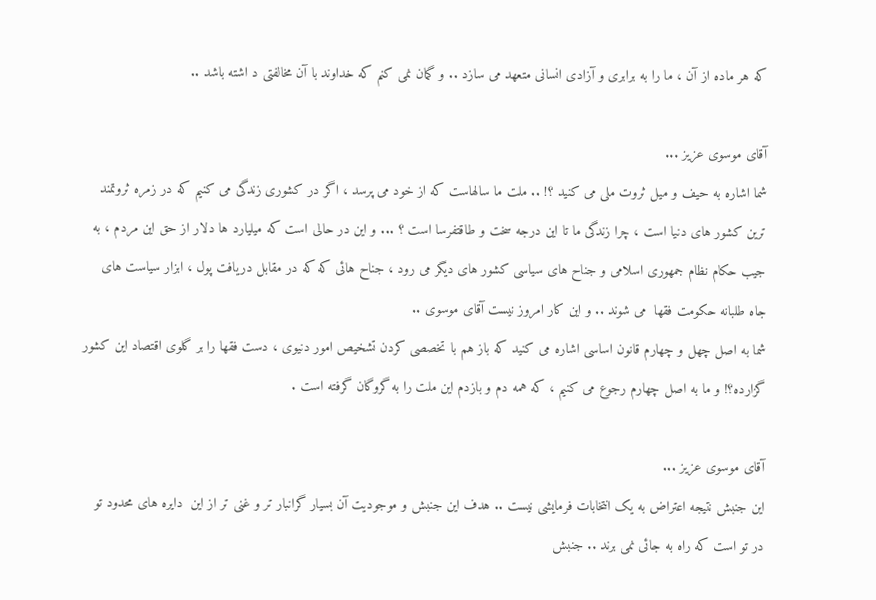که هر ماده از آن ، ما را به برابری و آزادی انسانی متعهد می سازد .. و گمان نمی کنم که خداوند با آن مخالفتی د اشته باشد ..

آقای موسوی عزیز ...
شما اشاره به حیف و میل ثروت ملی می کنید ؟! .. ملت ما سالهاست که از خود می پرسد ، اگر در کشوری زندگی می کنیم که در زمره ثروتمند ترین کشور های دنیا است ، چرا زندگی ما تا این درجه سخت و طاقتفرسا است ؟ ... و این در حالی است که میلیارد ها دلار از حق این مردم ، به جیب حکام نظام جمهوری اسلامی و جناح های سیاسی کشور های دیگر می رود ، جناح هائی که که در مقابل دریافت پول ، ابزار سیاست های جاه طلبانه حکومت فقها  می شوند .. و این کار امروز نیست آقای موسوی ..
شما به اصل چهل و چهارم قانون اساسی اشاره می کنید که باز هم با تخصصی کردن تشخیص امور دنیوی ، دست فقها را بر گلوی اقتصاد این کشور گزارده؟! و ما به اصل چهارم رجوع می کنیم ، که همه دم و بازدم این ملت را به گروگان گرفته است .

آقای موسوی عزیز ...
این جنبش نتیجه اعتراض به یک انتخابات فرمایشی نیست .. هدف این جنبش و موجودیت آن بسیار گرانبار تر و غنی تر از این  دایره های محدود تو در تو است که راه به جائی نمی برند .. جنبش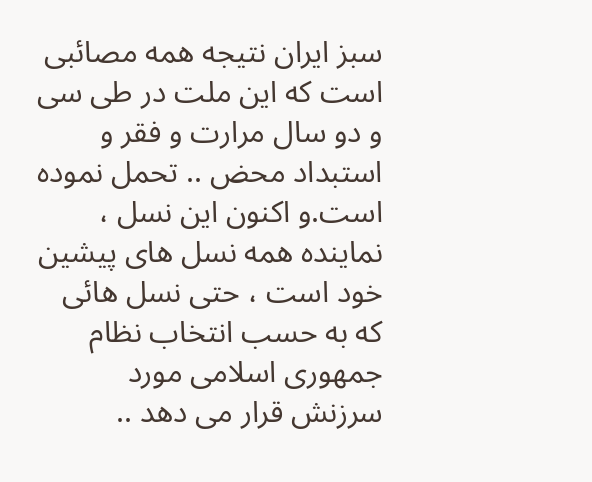سبز ایران نتیجه همه مصائبی است که این ملت در طی سی و دو سال مرارت و فقر و استبداد محض .. تحمل نموده است.و اکنون این نسل ، نماینده همه نسل های پیشین خود است ، حتی نسل هائی که به حسب انتخاب نظام جمهوری اسلامی مورد سرزنش قرار می دهد ..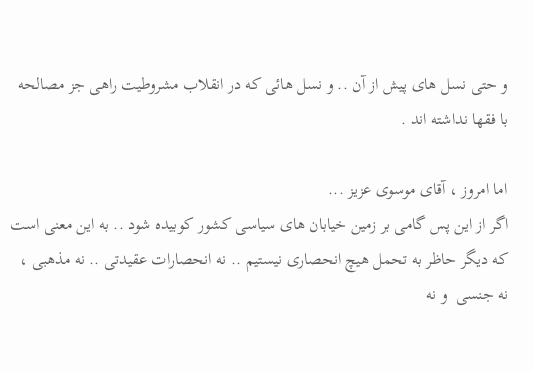و حتی نسل های پیش از آن .. و نسل هائی که در انقلاب مشروطیت راهی جز مصالحه با فقها نداشته اند .

اما امروز ، آقای موسوی عزیز ...
اگر از این پس گامی بر زمین خیابان های سیاسی کشور کوبیده شود .. به این معنی است که دیگر حاظر به تحمل هیچ انحصاری نیستیم .. نه انحصارات عقیدتی .. نه مذهبی ، نه جنسی  و نه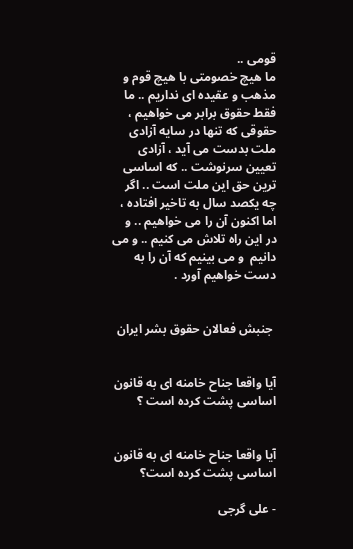قومی ..
ما هیچ خصومتی با هیچ قوم و مذهب و عقیده ای نداریم .. ما فقط حقوق برابر می خواهیم ، حقوقی که تنها در سایه آزادی ملت بدست می آید ، آزادی تعیین سرنوشت .. که اساسی ترین حق این ملت است .. اگر چه یکصد سال به تاخیر افتاده ، اما اکنون آن را می خواهیم .. و در این راه تلاش می کنیم .. و می دانیم  و می بینیم که آن را به دست خواهیم آورد .


 جنبش فعالان حقوق بشر ایران


آیا واقعا جناح خامنه ای به قانون اساسی پشت کرده است ؟


آیا واقعا جناح خامنه ای به قانون اساسی پشت کرده است؟

- علی گرجی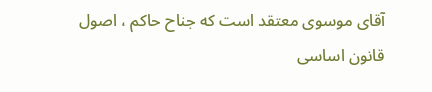آقای موسوی معتقد است که جناح حاکم ، اصول قانون اساسی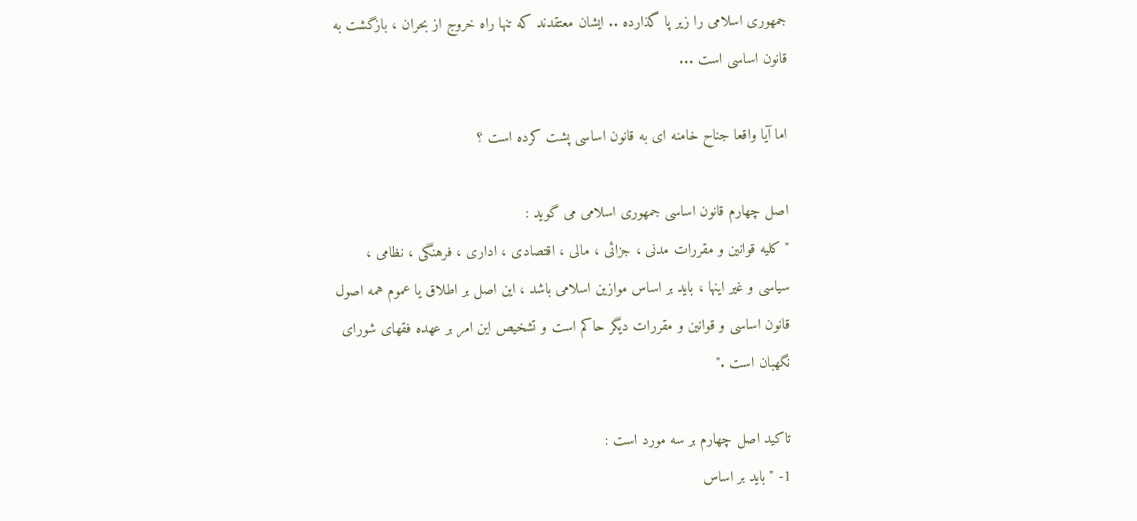جمهوری اسلامی را زیر پا گذارده .. ایشان معتقدند که تنها راه خروج از بحران ، بازگشت به قانون اساسی است ...

اما آیا واقعا جناح خامنه ای به قانون اساسی پشت کرده است ؟

اصل چهارم قانون اساسی جمهوری اسلامی می گوید :
" کلیه قوانین و مقررات مدنی ، جزائی ، مالی ، اقتصادی ، اداری ، فرهنگی ، نظامی ، سیاسی و غیر اینها ، باید بر اساس موازین اسلامی باشد ، این اصل بر اطلاق یا عموم همه اصول قانون اساسی و قوانین و مقررات دیگر حاکم است و تشخیص این امر بر عهده فقهای شورای نگهبان است ."

تاکید اصل چهارم بر سه مورد است :
1- " باید بر اساس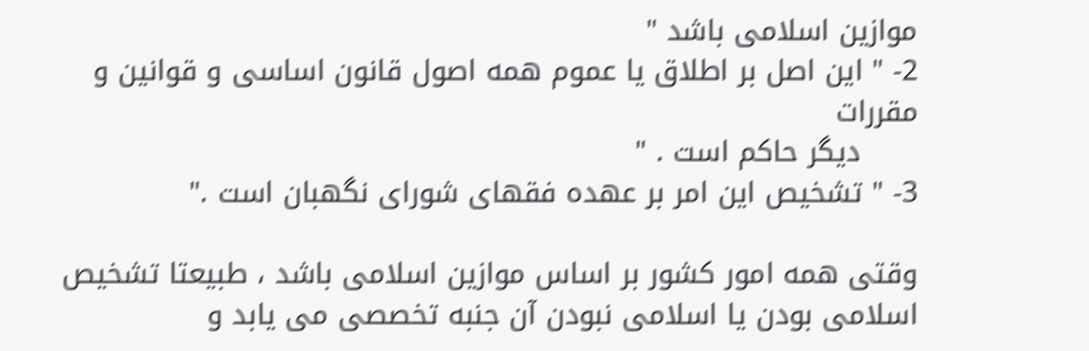موازین اسلامی باشد "
2- " این اصل بر اطلاق یا عموم همه اصول قانون اساسی و قوانین و مقررات
      دیگر حاکم است . "
3- " تشخیص این امر بر عهده فقهای شورای نگهبان است ."

وقتی همه امور کشور بر اساس موازین اسلامی باشد ، طبیعتا تشخیص اسلامی بودن یا اسلامی نبودن آن جنبه تخصصی می یابد و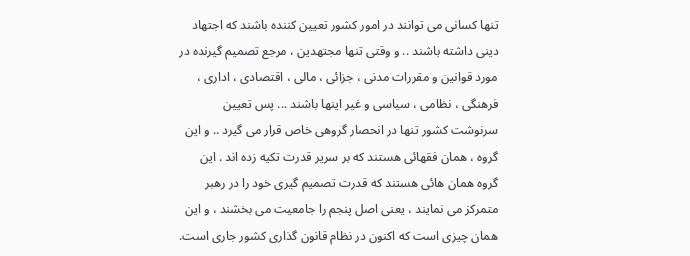تنها کسانی می توانند در امور کشور تعیین کننده باشند که اجتهاد دینی داشته باشند .. و وقتی تنها مجتهدین ، مرجع تصمیم گیرنده در مورد قوانین و مقررات مدنی ، جزائی ، مالی ، اقتصادی ، اداری ، فرهنگی ، نظامی ، سیاسی و غیر اینها باشند ... پس تعیین سرنوشت کشور تنها در انحصار گروهی خاص قرار می گیرد .. و این گروه ، همان فقهائی هستند که بر سریر قدرت تکیه زده اند . این گروه همان هائی هستند که قدرت تصمیم گیری خود را در رهبر متمرکز می نمایند ، یعنی اصل پنجم را جامعیت می بخشند ، و این همان چیزی است که اکنون در نظام قانون گذاری کشور جاری است.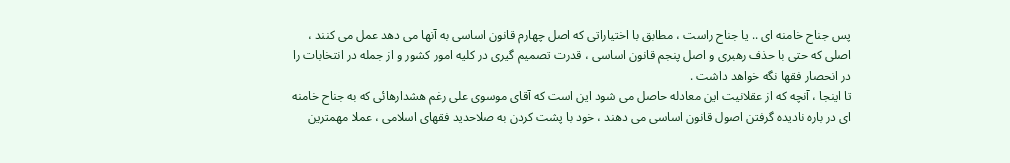پس جناح خامنه ای .. یا جناح راست ، مطابق با اختیاراتی که اصل چهارم قانون اساسی به آنها می دهد عمل می کنند ، اصلی که حتی با حذف رهبری و اصل پنجم قانون اساسی ، قدرت تصمیم گیری در کلیه امور کشور و از جمله در انتخابات را در انحصار فقها نگه خواهد داشت .
تا اینجا ، آنچه که از عقلانیت این معادله حاصل می شود این است که آقای موسوی علی رغم هشدارهائی که به جناح خامنه ای در باره نادیده گرفتن اصول قانون اساسی می دهند ، خود با پشت کردن به صلاحدید فقهای اسلامی ، عملا مهمترین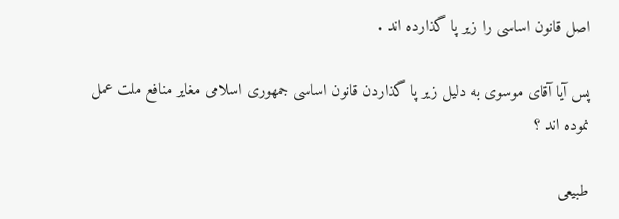اصل قانون اساسی را زیر پا گذارده اند .

پس آیا آقای موسوی به دلیل زیر پا گذاردن قانون اساسی جمهوری اسلامی مغایر منافع ملت عمل نموده اند ؟

طبیعی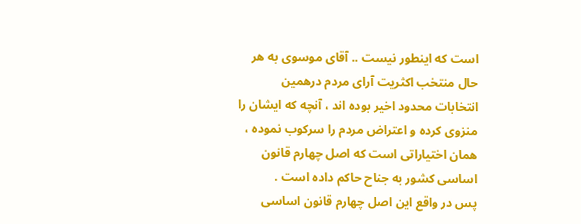است که اینطور نیست .. آقای موسوی به هر حال منتخب اکثریت آرای مردم درهمین انتخابات محدود اخیر بوده اند ، آنچه که ایشان را منزوی کرده و اعتراض مردم را سرکوب نموده ، همان اختیاراتی است که اصل چهارم قانون اساسی کشور به جناح حاکم داده است .
پس در واقع این اصل چهارم قانون اساسی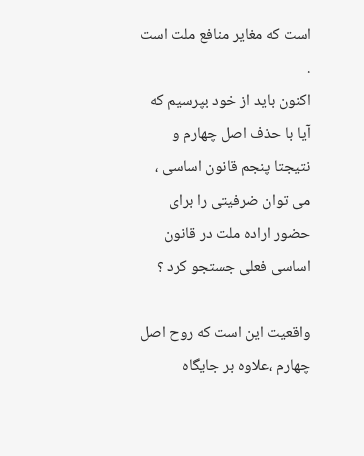است که مغایر منافع ملت است .
اکنون باید از خود بپرسیم که آیا با حذف اصل چهارم و نتیجتا پنجم قانون اساسی ،  می توان ضرفیتی را برای حضور اراده ملت در قانون اساسی فعلی جستجو کرد ؟

واقعیت این است که روح اصل چهارم ،علاوه بر جایگاه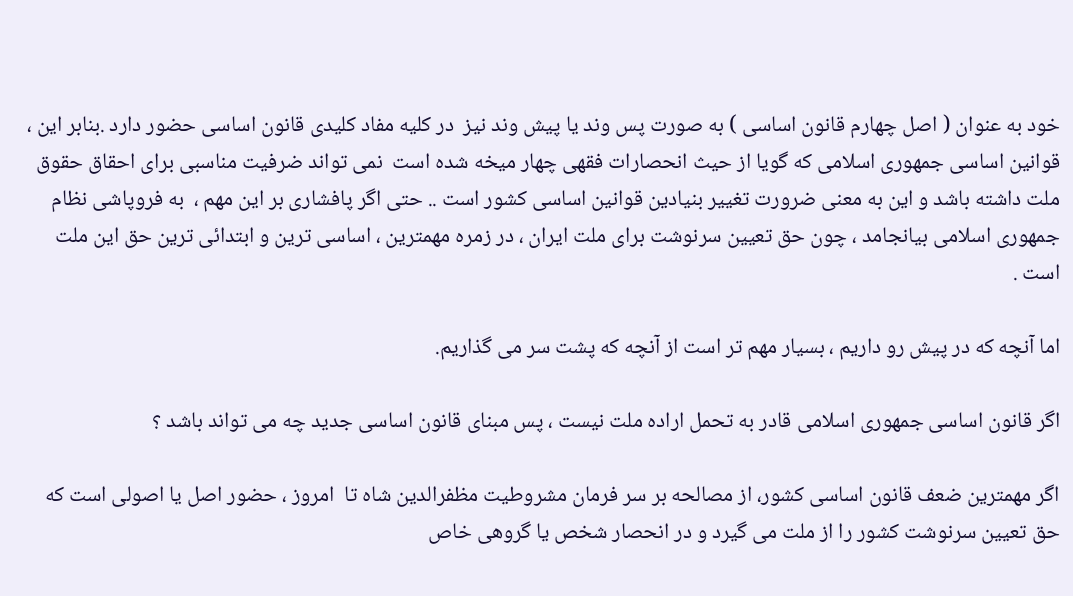خود به عنوان ( اصل چهارم قانون اساسی ) به صورت پس وند یا پیش وند نیز  در کلیه مفاد کلیدی قانون اساسی حضور دارد .بنابر این ، قوانین اساسی جمهوری اسلامی که گویا از حیث انحصارات فقهی چهار میخه شده است  نمی تواند ضرفیت مناسبی برای احقاق حقوق ملت داشته باشد و این به معنی ضرورت تغییر بنیادین قوانین اساسی کشور است .. حتی اگر پافشاری بر این مهم ،  به فروپاشی نظام جمهوری اسلامی بیانجامد ، چون حق تعیین سرنوشت برای ملت ایران ، در زمره مهمترین ، اساسی ترین و ابتدائی ترین حق این ملت است .

اما آنچه که در پیش رو داریم ، بسیار مهم تر است از آنچه که پشت سر می گذاریم.

اگر قانون اساسی جمهوری اسلامی قادر به تحمل اراده ملت نیست ، پس مبنای قانون اساسی جدید چه می تواند باشد ؟

اگر مهمترین ضعف قانون اساسی کشور، از مصالحه بر سر فرمان مشروطیت مظفرالدین شاه تا  امروز ، حضور اصل یا اصولی است که حق تعیین سرنوشت کشور را از ملت می گیرد و در انحصار شخص یا گروهی خاص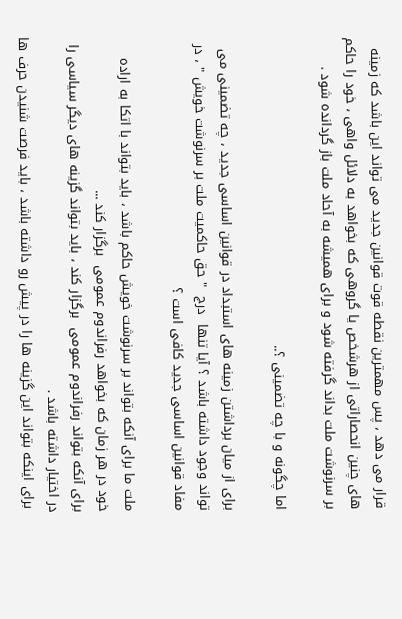قرار می دهد ، پس مهمترین نقطه قوت قوانین جدید می تواند این باشد که زمینه های چنین انحصاراتی از هرشخص یا گروهی که بخواهد به دلائل واهی ، خود را حاکم بر سرنوشت ملت بداند گرفته شود و برای همیشه به آحاد ملت باز گردانده شود .

اما چگونه و با چه تضمینی ؟..

برای از میان برداشتن زمینه های استبداد در قوانین اساسی جدید ، چه تضمینی می تواند وجود داشته باشد ؟ آیا تنها  درج  " حق حاکمیت ملت بر سرنوشت خویش " ، در مفاد قوانین اساسی جدید کافی است ؟

ملت ما برای آنکه بتواند بر سرنوشت خویش حاکم باشد ، باید بتواند با اتکا به اراده خود در هر زمان که بخواهد رفراندوم عمومی  برگزار کند ...
برای آنکه بتواند رفراندوم عمومی  برگزار کند ، باید بتواند گزینه های دیگر سیاسی را در اختیار داشته باشد .
 برای اینکه بتواند این گزینه ها را در پیش رو داشته باشد ، باید فرصت شنیدن حرف ها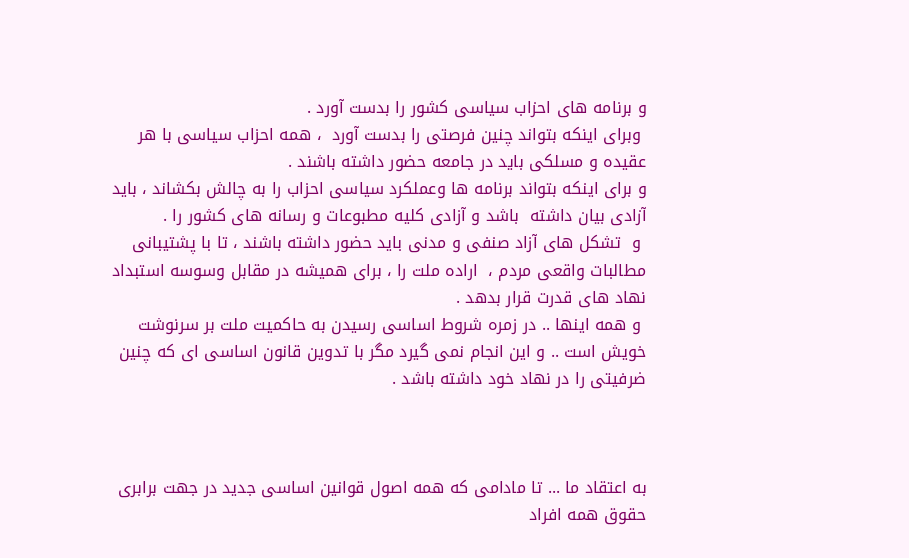و برنامه های احزاب سیاسی کشور را بدست آورد .
 وبرای اینکه بتواند چنین فرصتی را بدست آورد  ، همه احزاب سیاسی با هر عقیده و مسلکی باید در جامعه حضور داشته باشند .
و برای اینکه بتواند برنامه ها وعملکرد سیاسی احزاب را به چالش بکشاند ، باید آزادی بیان داشته  باشد و آزادی کلیه مطبوعات و رسانه های کشور را .
 و  تشکل های آزاد صنفی و مدنی باید حضور داشته باشند ، تا با پشتیبانی مطالبات واقعی مردم ،  اراده ملت را ، برای همیشه در مقابل وسوسه استبداد نهاد های قدرت قرار بدهد .
 و همه اینها .. در زمره شروط اساسی رسیدن به حاکمیت ملت بر سرنوشت خویش است .. و این انجام نمی گیرد مگر با تدوین قانون اساسی ای که چنین ضرفیتی را در نهاد خود داشته باشد .



به اعتقاد ما ... تا مادامی که همه اصول قوانین اساسی جدید در جهت برابری حقوق همه افراد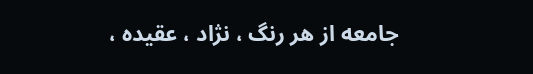جامعه از هر رنگ ، نژاد ، عقیده ،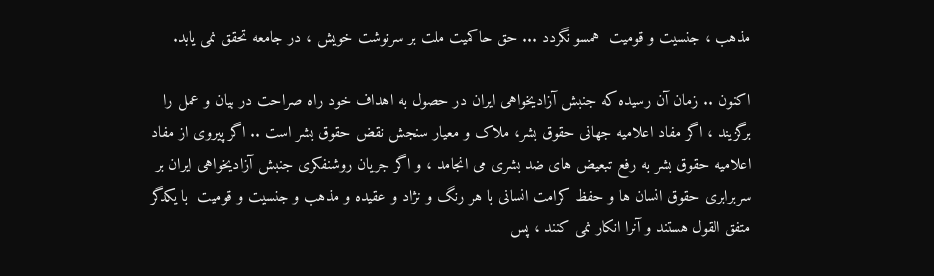مذهب ، جنسیت و قومیت  همسو نگردد ... حق حاکمیت ملت بر سرنوشت خویش ، در جامعه تحقق نمی یابد.

اکنون .. زمان آن رسیده که جنبش آزادیخواهی ایران در حصول به اهداف خود راه صراحت در بیان و عمل را برگزیند ، اگر مفاد اعلامیه جهانی حقوق بشر، ملاک و معیار سنجش نقض حقوق بشر است .. اگر پیروی از مفاد اعلامیه حقوق بشر به رفع تبعیض های ضد بشری می انجامد ، و اگر جریان روشنفکری جنبش آزادیخواهی ایران بر سربرابری حقوق انسان ها و حفظ کرامت انسانی با هر رنگ و نژاد و عقیده و مذهب و جنسیت و قومیت  با یکدگر متفق القول هستند و آنرا انکار نمی کنند ، پس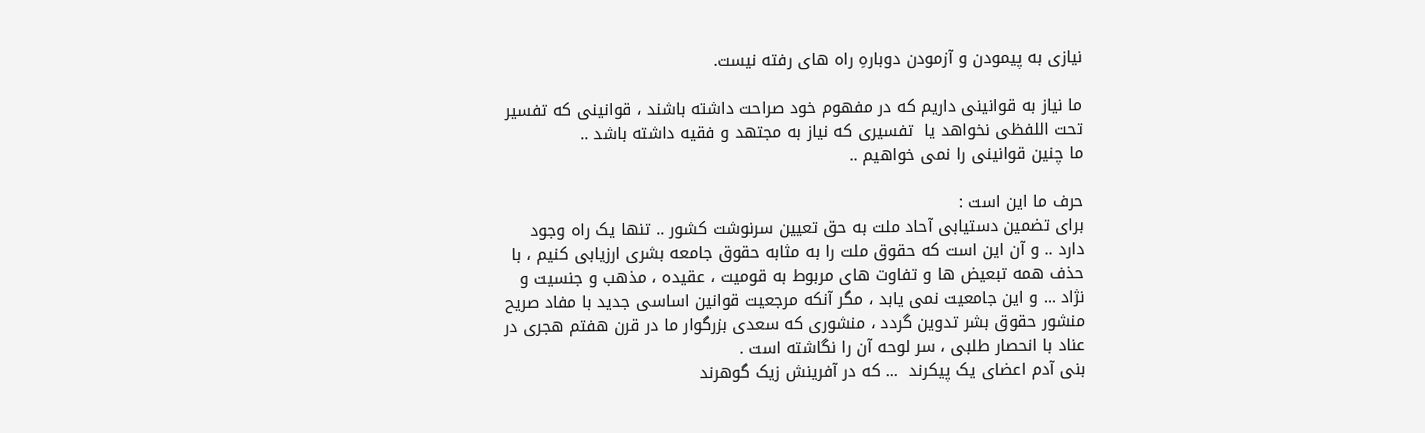نیازی به پیمودن و آزمودن دوبارهِ راه های رفته نیست.

ما نیاز به قوانینی داریم که در مفهوم خود صراحت داشته باشند ، قوانینی که تفسیر تحت اللفظی نخواهد یا  تفسیری که نیاز به مجتهد و فقیه داشته باشد ..
ما چنین قوانینی را نمی خواهیم ..

حرف ما این است :
برای تضمین دستیابی آحاد ملت به حق تعیین سرنوشت کشور .. تنها یک راه وجود دارد .. و آن این است که حقوق ملت را به مثابه حقوق جامعه بشری ارزیابی کنیم ، با حذف همه تبعیض ها و تفاوت های مربوط به قومیت ، عقیده ، مذهب و جنسیت و نژاد ... و این جامعیت نمی یابد ، مگر آنکه مرجعیت قوانین اساسی جدید با مفاد صریح منشور حقوق بشر تدوین گردد ، منشوری که سعدی بزرگوار ما در قرن هفتم هجری در عناد با انحصار طلبی ، سر لوحه آن را نگاشته است .
بنی آدم اعضای یک پیکرند  ... که در آفرینش زیک گوهرند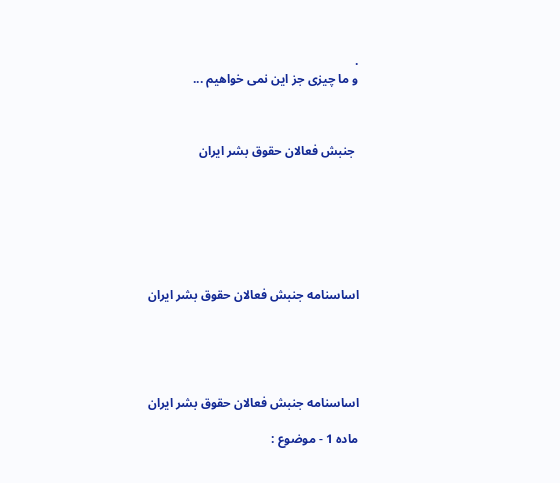.
و ما چیزی جز این نمی خواهیم ...



 جنبش فعالان حقوق بشر ایران







اساسنامه جنبش فعالان حقوق بشر ایران





اساسنامه جنبش فعالان حقوق بشر ایران

ماده 1 - موضوع :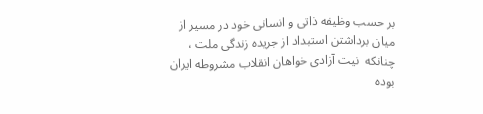بر حسب وظیفه ذاتی و انسانی خود در مسیر از میان برداشتن استبداد از جریده زندگی ملت ، چنانکه  نیت آزادی خواهان انقلاب مشروطه ایران بوده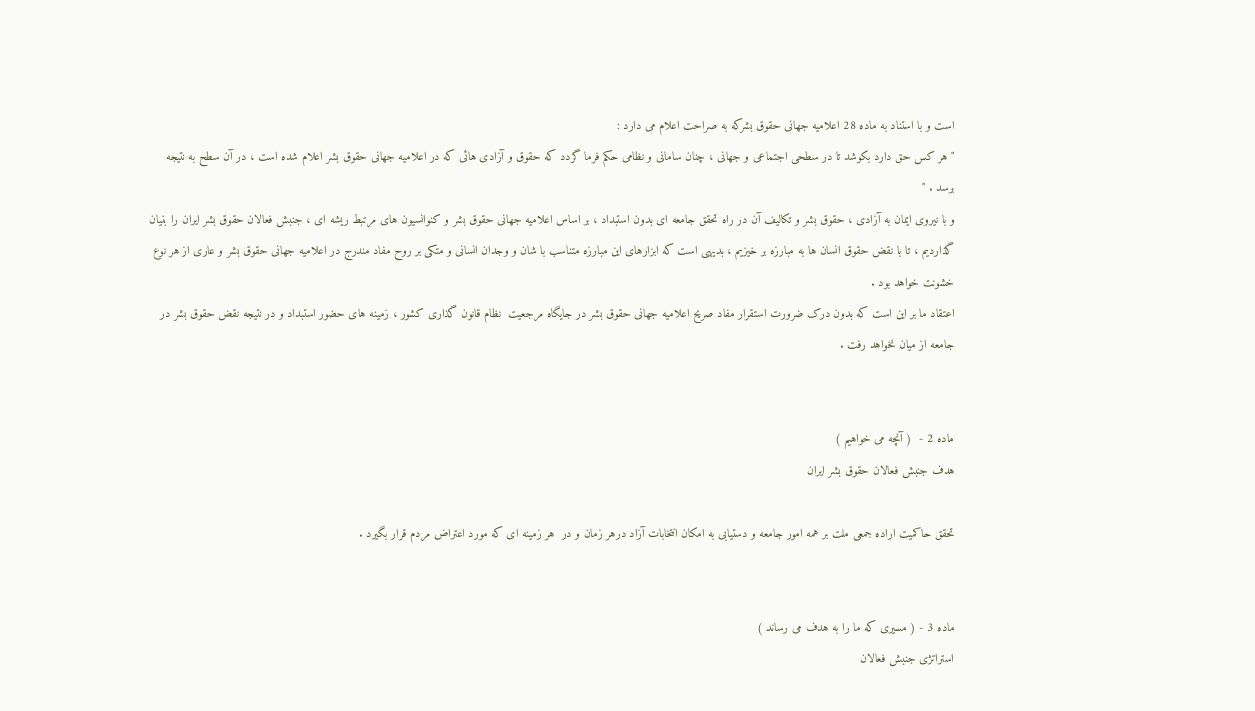است و با استناد به ماده 28 اعلامیه جهانی حقوق بشرکه به صراحت اعلام می دارد :
" هر کس حق دارد بکوشد تا در سطحی اجتماعی و جهانی ، چنان سامانی و نظامی حکم فرما گردد که حقوق و آزادی هائی که در اعلامیه جهانی حقوق بشر اعلام شده است ، در آن سطح به نتیجه برسد . "
و با نیروی ایمان به آزادی ، حقوق بشر و تکالیف آن در راه تحقق جامعه ای بدون استبداد ، بر اساس اعلامیه جهانی حقوق بشر و کنوانسیون های مرتبط ریشه ای ، جنبش فعالان حقوق بشر ایران را بنیان گذاردیم ، تا با نقض حقوق انسان ها به مبارزه بر خیزیم ، بدیهی است که ابزارهای این مبارزه متناسب با شان و وجدان انسانی و متکی بر روح مفاد مندرج در اعلامیه جهانی حقوق بشر و عاری از هر نوع خشونت خواهد بود .
اعتقاد ما بر این است که بدون درک ضرورت استقرار مفاد صریح اعلامیه جهانی حقوق بشر در جایگاه مرجعیت  نظام قانون گذاری کشور ، زمینه های حضور استبداد و در نتیجه نقض حقوق بشر در جامعه از میان نخواهد رفت .


ماده 2 -  ( آنچه می خواهیم )
هدف جنبش فعالان حقوق بشر ایران

تحقق حاکمیت اراده جمعی ملت بر همه امور جامعه و دستیابی به امکان انتخابات آزاد درهر زمان و در  هر زمینه ای که مورد اعتراض مردم قرار بگیرد .


ماده 3 - ( مسیری که ما را به هدف می رساند )
استراتژی جنبش فعالان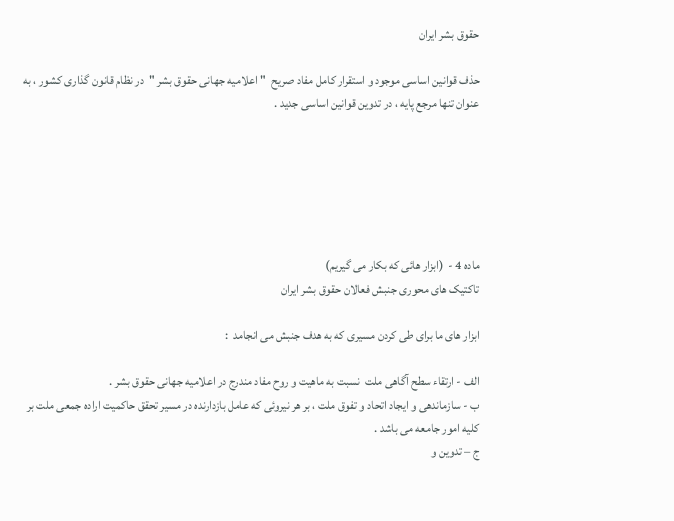حقوق بشر ایران

حذف قوانین اساسی موجود و استقرار کامل مفاد صریح  " اعلامیه جهانی حقوق بشر "  در نظام قانون گذاری کشور ، به عنوان تنها مرجع پایه ، در تدوین قوانین اساسی جدید .






ماده 4 -  (ابزار هائی که بکار می گیریم)
تاکتیک های محوری جنبش فعالان حقوق بشر ایران

ابزار های ما برای طی کردن مسیری که به هدف جنبش می انجامد  :

الف - ارتقاء سطح آگاهی ملت  نسبت به ماهیت و روح مفاد مندرج در اعلامیه جهانی حقوق بشر .
ب - سازماندهی و ایجاد اتحاد و تفوق ملت ، بر هر نیروئی که عامل بازدارنده در مسیر تحقق حاکمیت اراده جمعی ملت بر کلیه امور جامعه می باشد .
ج – تدوین و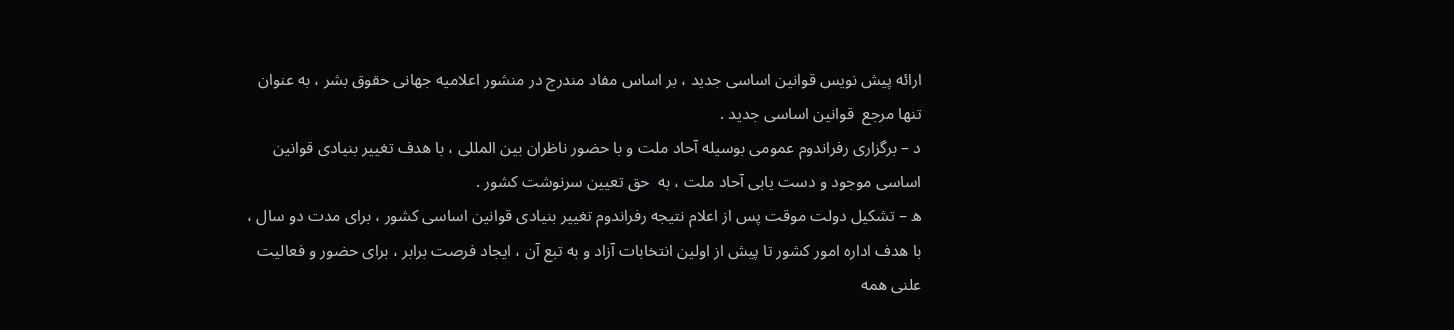ارائه پیش نویس قوانین اساسی جدید ، بر اساس مفاد مندرج در منشور اعلامیه جهانی حقوق بشر ، به عنوان تنها مرجع  قوانین اساسی جدید .
د – برگزاری رفراندوم عمومی بوسیله آحاد ملت و با حضور ناظران بین المللی ، با هدف تغییر بنیادی قوانین اساسی موجود و دست یابی آحاد ملت ، به  حق تعیین سرنوشت کشور .
ه – تشکیل دولت موقت پس از اعلام نتیجه رفراندوم تغییر بنیادی قوانین اساسی کشور ، برای مدت دو سال ،  با هدف اداره امور کشور تا پیش از اولین انتخابات آزاد و به تبع آن ، ایجاد فرصت برابر ، برای حضور و فعالیت علنی همه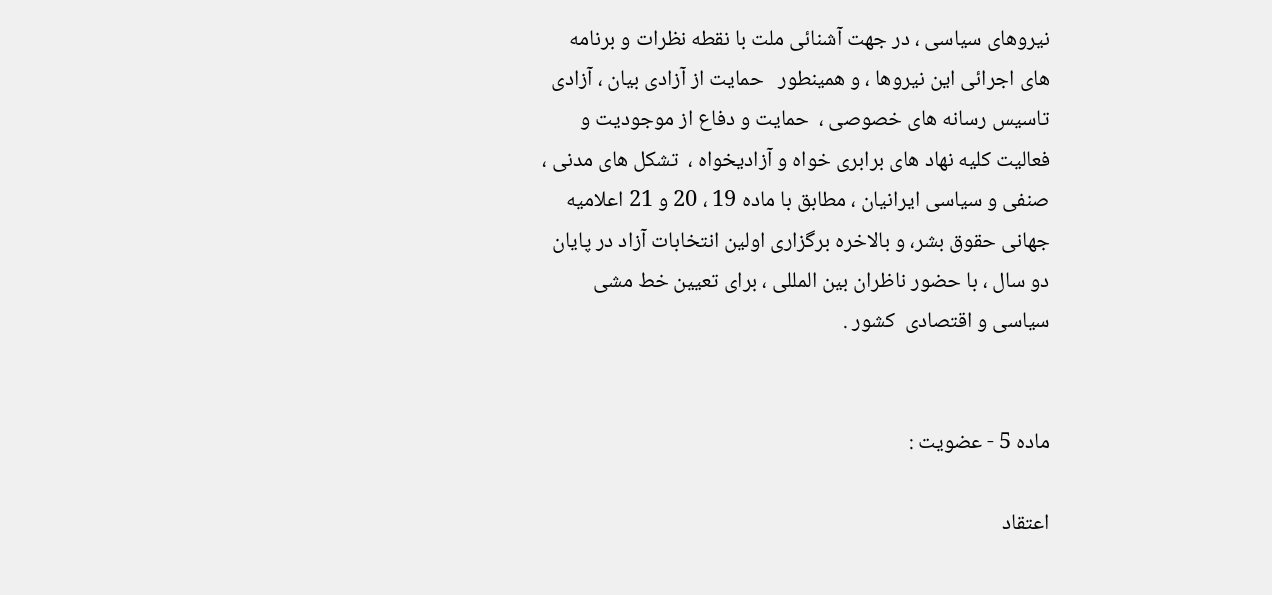نیروهای سیاسی ، در جهت آشنائی ملت با نقطه نظرات و برنامه های اجرائی این نیروها ، و همینطور   حمایت از آزادی بیان ، آزادی تاسیس رسانه های خصوصی ،  حمایت و دفاع از موجودیت و فعالیت کلیه نهاد های برابری خواه و آزادیخواه ،  تشکل های مدنی ، صنفی و سیاسی ایرانیان ، مطابق با ماده 19 ، 20 و 21 اعلامیه جهانی حقوق بشر، و بالاخره برگزاری اولین انتخابات آزاد در پایان دو سال ، با حضور ناظران بین المللی ، برای تعیین خط مشی سیاسی و اقتصادی  کشور .


ماده 5 - عضویت :

اعتقاد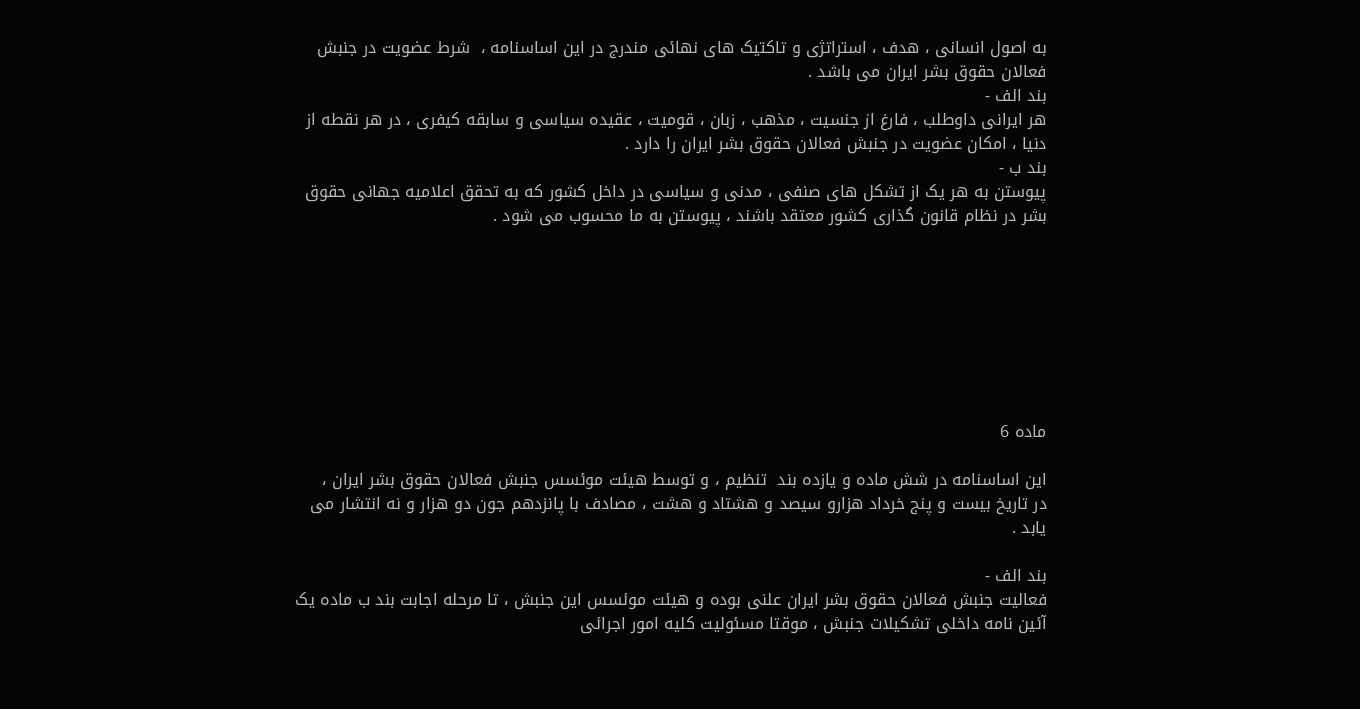به اصول انسانی ، هدف ، استراتژی و تاکتیک های نهائی مندرج در این اساسنامه ،  شرط عضویت در جنبش فعالان حقوق بشر ایران می باشد .
بند الف -
هر ایرانی داوطلب ، فارغ از جنسیت ، مذهب ، زبان ، قومیت ، عقیده سیاسی و سابقه کیفری ، در هر نقطه از دنیا ، امکان عضویت در جنبش فعالان حقوق بشر ایران را دارد .
بند ب -
پیوستن به هر یک از تشکل های صنفی ، مدنی و سیاسی در داخل کشور که به تحقق اعلامیه جهانی حقوق بشر در نظام قانون گذاری کشور معتقد باشند ، پیوستن به ما محسوب می شود .








ماده 6

این اساسنامه در شش ماده و یازده بند  تنظیم ، و توسط هیئت موئسس جنبش فعالان حقوق بشر ایران ،    در تاریخ بیست و پنج خرداد هزارو سیصد و هشتاد و هشت ، مصادف با پانزدهم جون دو هزار و نه انتشار می یابد .

بند الف -
فعالیت جنبش فعالان حقوق بشر ایران علنی بوده و هیئت موئسس این جنبش ، تا مرحله اجابت بند ب ماده یک آئین نامه داخلی تشکیلات جنبش ، موقتا مسئولیت کلیه امور اجرائی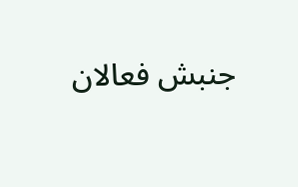جنبش فعالان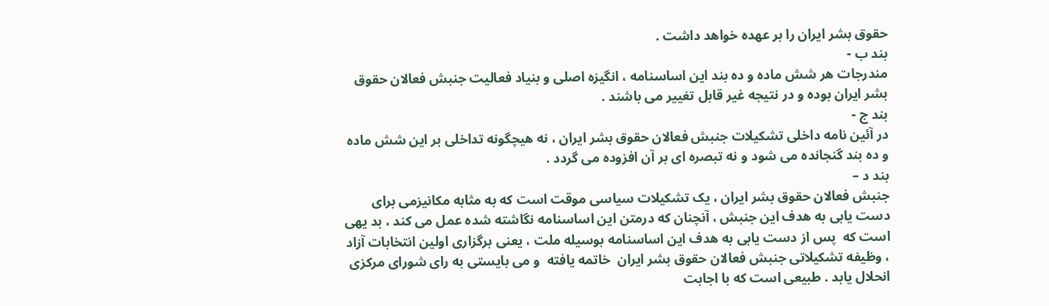حقوق بشر ایران را بر عهده خواهد داشت .
بند ب -
مندرجات هر شش ماده و ده بند این اساسنامه ، انگیزه اصلی و بنیاد فعالیت جنبش فعالان حقوق بشر ایران بوده و در نتیجه غیر قابل تغییر می باشند .
بند ج -
در آئین نامه داخلی تشکیلات جنبش فعالان حقوق بشر ایران ، نه هیچگونه تداخلی بر این شش ماده و ده بند گنجانده می شود و نه تبصره ای بر آن افزوده می گردد .
بند د –
جنبش فعالان حقوق بشر ایران ، یک تشکیلات سیاسی موقت است که به مثابه مکانیزمی برای دست یابی به هدف این جنبش ، آنچنان که درمتن این اساسنامه نگاشته شده عمل می کند ، بد یهی است که  پس از دست یابی به هدف این اساسنامه بوسیله ملت ، یعنی برگزاری اولین انتخابات آزاد  ، وظیفه تشکیلاتی جنبش فعالان حقوق بشر ایران  خاتمه یافته  و می بایستی به رای شورای مرکزی  انحلال یابد . طبیعی است که با اجابت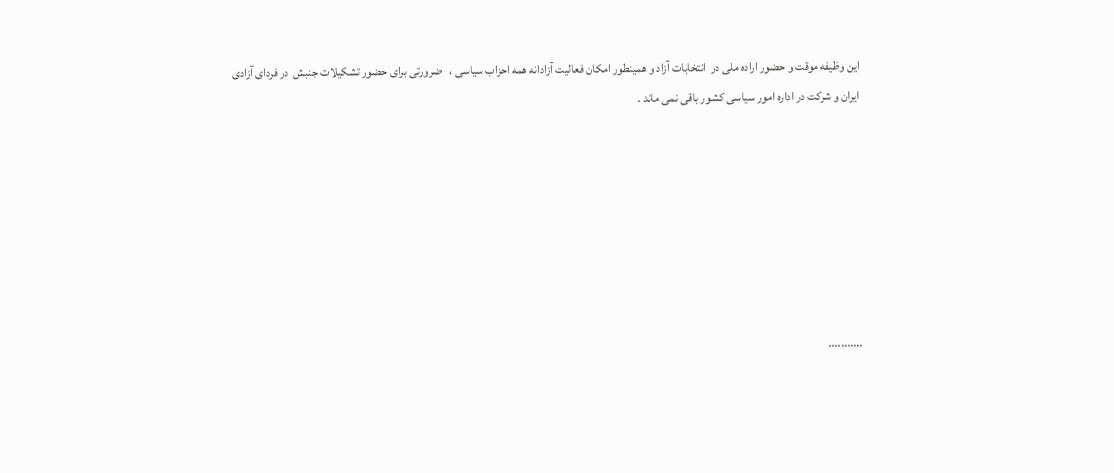این وظیفه موقت و حضور اراده ملی در  انتخابات آزاد و همینطور امکان فعالیت آزادانه همه احزاب سیاسی ،   ضرورتی برای حضور تشکیلات جنبش  در فردای آزادی ایران و شرکت در اداره امور سیاسی کشور باقی نمی ماند .







...........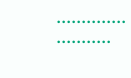..............          ...........